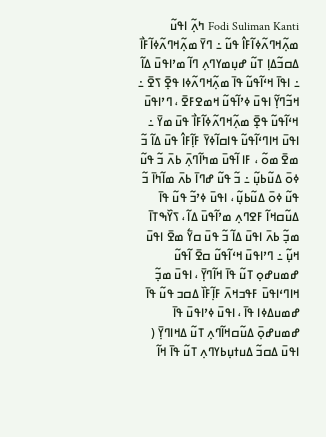Fodi Suliman Kanti ߤߍ߲߬ ߊߟߎ߬ ߘߍ߲߬ߞߣߍ߬ߦߊ߬ߓߊ߮ ߟߎ߬ ߸ ߣߌ߫ ߘߍ߲߬ߞߣߍ߬ߦߊ߬ߓߊ߯ ߡߛߏ߬ߡߊ߲ ߠߎ߬ ߝߎ߲ߘߌߣߍ߲ ߣߊ߬ ߘߴߊߟߎ߫ ߡߊ߬ ߸ ߊߟߊ߫ ߞߵߊ߬ߟߎ߬ ߟߊ߫ ߘߍ߲߬ߞߣߍ߬ߦߊ ߟߐ߲߫ ߖߐ߫ ߸ ߞߏ߬ߣߌ߲߬ ߊߟߎ߫ ߦߴߊ߬ߟߎ߬ ߞߘߐߓߐ߫ ، ߣߴߊߟߎ߫ ߞߵߊ߬ߟߎ߬ ߟߐ߲߫ ߘߍ߲߬ߞߣߍ߬ߦߊ߬ߓߊ߯ ߟߎ߫ ߘߌ߫ ߸ ߊߟߎ߫ ߞߊߣߵߊ߬ߟߎ߬ ߟߊߛߊ߬ߦߌ߫ ߓߊ߲߬ߓߊ߮ ߟߎ߫ ߡߊ߬ ߏ߬ ߘߐ߫ ߘߋ߬ ، ߓߊ ߊ߬ߟߎ߫ ߘߤߊ߬ߣߍ߲߫ ߕߍ߫ ߏ߬ ߟߎ߬ ߦߋ߫ ߡߎ߬ߕߎ߲߬ ߸ ߏ߬ ߟߎ߬ ߝߣߊ߫ ߕߍ߫ ߘߊ߬ߤߊ߫ ߏ߬ ߟߎ߬ ߦߋ߫ ߡߎ߬ߕߎ߲߬ ، ߊߟߎ߫ ߦߴߏ߬ ߟߎ߬ ߟߊ߫ ߡߎ߬ߛߞߊ߬ ߓߐߣߍ߲ ߘߴߊ߬ߟߎ߫ ߡߊ߬ ، ߖߌ߰ߒߠߊ߫ ߘߏ߲߬ ߕߍ߫ ߊߟߎ߫ ߡߊ߬ ߏ߬ ߟߎ߫ ߛߌ߱ ߘߐ߫ ߊߟߎ߫ ߞߎ߲߬ ߸ ߣߴߊߟߎ߫ ߞߵߊ߬ߟߎ߬ ߛߐ߫ ߊ߬ߟߎ߬ ߝߘߎߝߋ߲ ߠߎ߬ ߟߊ߫ ߞߊ߬ߣߌ߲߫ ، ߊߟߎ߫ ߘߏ߲߬ ߞߊߣߵߊߟߎ߫ ߓߟߏߞߍ߫ ߓߊ߲߬ߓߊ߰ ߡߛߏ ߟߎ߬ ߟߊ߫ ߝߘߎߡߦߊ ߟߊ߫ ، ߊߟߎ߫ ߦߴߊߟߎ߫ ߟߊ߫ ߝߘߎߝߋ߲߫ ߡߎ߬ߛߞߊ߬ߣߍ߲ ߠߎ߬ ߡߞߊߣߌ߲߫ ( ߊߟߎ߫ ߡߛߏ߬ ߡߎߙߎ߲ߕߌߣߍ߲ ߠߎ߬ ߟߊ߫ ߞߊ߬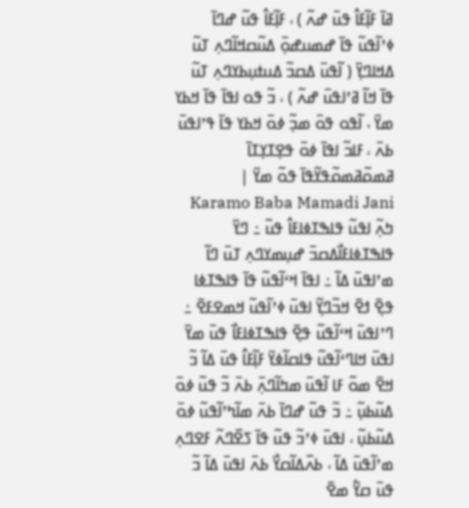ߥߊ߫ ߓߊ߲߬ߓߊ߮ ߟߎ߫ ߝߍ߬ ) ، ߓߊ߲߬ߓߊ߮ ߟߎ߬ ߝߣߊ߫ ߦߴߊ߬ߟߎ߬ ߟߊ߫ ߝߘߎߝߋ߲߫ ߡߎ߬ߛߞߊ߬ߣߍ߲ ߠߎ߬ ߡߞߊߣߌ߲߫ ( ߊ߬ߟߎ߫ ߡߛߏ߬ ߡߎߙߎ߲ߕߌߣߍ߲ ߠߎ߬ ߟߊ߫ ߞߊ߬ ߥߴߊߟߎ߫ ߝߍ߬ ) ، ߏ߬ ߟߋ ߊߟߊ߫ ߟߊ߫ ߞߕߌ ߘߌ߫ ، ߊ߬ߟߋ ߟߋ߫ ߘߏ߲߬ ߦߋ߫ ߞߕߌ ߟߊ߫ ߟߴߊߟߎ߫ ߕߍ߫ ، ߓߊߏ߬ ߊߟߊ߫ ߦߋ߫ ߟߐ߲ߠߌ߲ߠߊ߫ ߥߘߋ߬ߥߘߋ߬ߟߌ߬ߟߊ߫ ߟߋ߬ ߘߌ߫ |
Karamo Baba Mamadi Jani ߤߍ߲߬ ߊߟߎ߬ ߟߊߒߠߦߊߓߊ߮ ߟߎ߬ ߸ ߣߌ߫ ߟߊߒߠߦߊߓߊ߯ߡߛߏ߫ ߝߎ߲ߘߌߣߍ߲ ߠߎ߫ ߣߊ߬ ߘߴߊߟߎ߫ ߡߊ߬ ߸ ߊߟߊ߫ ߞߵߊ߬ߟߎ߬ ߟߊ߫ ߟߊߒߠߦߊ ߟߐ߲߫ ߗߐ߫ ߞߏ߬ߣߌ߲߬ ߊߟߎ߫ ߦߴߊ߬ߟߎ߬ ߞߘߐߓߐ߫ ߸ ߣߴߊߟߎ߫ ߞߵߊ߬ߟߎ߬ ߟߐ߲߫ ߟߊߒߠߦߊߓߊ߯ ߟߎ߫ ߘߌ߫ ߊߟߎ߫ ߞߊߣߵߊ߬ߟߎ߬ ߟߊߛߊ߬ߦߌ߫ ߓߊ߲߬ߓߊ߮ ߟߎ߫ ߡߊ߬ ߏ߬ ߞߐ߫ ߘߋ߬ ߓߊ ߊ߬ߟߎ߫ ߘߤߊ߬ߣߍ߲߫ ߕߍ߫ ߏ߬ ߟߎ߬ ߦߋ߫ ߡߎ߬ߕߎ߲߬ ߸ ߏ߬ ߟߎ߬ ߝߣߊ߫ ߕߍ߫ ߘߊ߬ߤߴߊ߬ߟߎ߬ ߦߋ߫ ߡߎ߬ߕߎ߲߬ ، ߊߟߎ߫ ߦߴߏ߬ ߟߎ߬ ߟߊ߫ ߖߐ߰ߣߍ߬ ߓߐߣߍ߲ ߘߴߊ߬ߟߎ߫ ߡߊ߬ ، ߕߍ߰ߡߊ߬ߛߌ߯ ߕߍ߫ ߊߟߎ߫ ߡߊ߬ ߏ߬ ߟߎ߫ ߛߌ߱ ߘߐ߫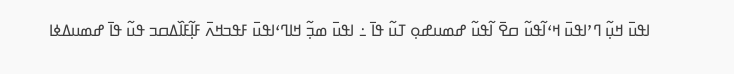ߊߟߎ߫ ߞߎ߲߬ ߣߴߊߟߎ߫ ߞߵߊ߬ߟߎ߬ ߛߐ߫ ߊ߬ߟߎ߬ ߝߘߎߝߋ߲ ߠߎ߬ ߟߊ߫ ߸ ߊߟߎ߫ ߘߏ߲߬ ߞߊߣߵߊߟߎ߫ ߓߟߏߞߍ߫ ߓߊ߲߬ߓߊ߰ߡߛߏ ߟߎ߬ ߟߊ߫ ߝߘߎߡߦߊ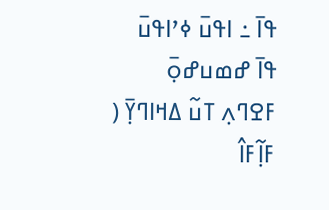ߟߊ߫ ߸ ߊߟߎ߫ ߦߴߊߟߎ߫ ߟߊ߫ ߝߘߎߝߋ߲߫ ߓߐߣߍ߲ ߠߎ߬ ߡߞߊߣߌ߲߫ ( ߓߊ߲߬ߓߊ߮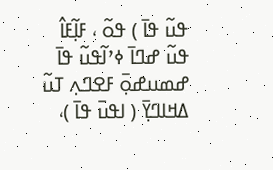ߟߎ߬ ߟߊ߫ ) ߟߋ߬ ، ߓߊ߲߬ߓߊ߮ ߟߎ߬ ߝߣߊ߫ ߦߴߊ߬ߟߎ߬ ߟߊ߫ ߝߘߎߝߋ߲߫ ߓߐߣߍ߲ ߠߎ߬ ߡߞߊߣߌ߲߫ ( ߊߟߎ߫ ߟߊ߫ )،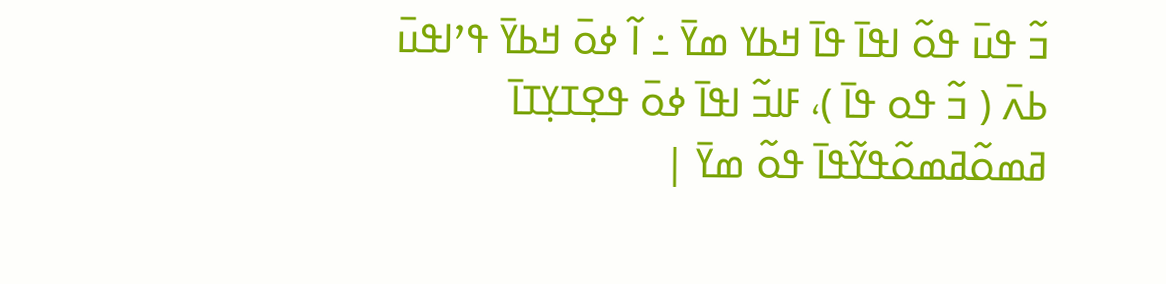ߏ߬ ߟߎ߫ ߟߋ߬ ߊߟߊ߫ ߟߊ߫ ߞߕߌ ߘߌ߫ ߸ ߊ߬ ߦߋ߫ ߞߕߌ߫ ߟߴߊߟߎ߫ ߕߍ߫ ( ߏ߬ ߟߋ ߟߊ߫ )، ߓߊߏ߬ ߊߟߊ߫ ߦߋ߫ ߟߐ߲ߠߌ߲ߠߊ߫ ߥߘߋ߬ߥߘߋ߬ߟߌ߬ߟߊ߫ ߟߋ߬ ߘߌ߫ |